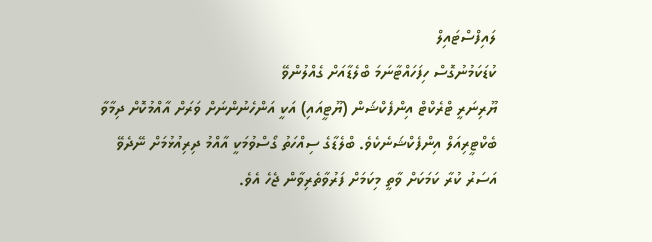ލައިފްސްޓައިލް
ކުޑަކަމުނުގޮސް ހިފަހައްޓާނަމަ ބްލެޑާއަށް ގެއްލުންވޭ
ޔޫރިނަރީ ޓްރެކްޓް އިންފެކްޝަން (ޔޫޓީއައި) އަކީ އަންހެނުންނަށް ވަރަށް އާއްމުކޮށް ދިމާވާ ބެކްޓީރިއަލް އިންފެކްޝަނެކެވެ. ބްލެޑާގެ ސިއްހަތު ގޯސްވުމަކީ އާއްމު ދިރިއުޅުމަށް ނޭދެވޭ އަސަރު ކުރާ ކަމަކަށް ވާތީ މިކަމަށް ފަރުވާތެރިވާން ޖެހެ އެވެ.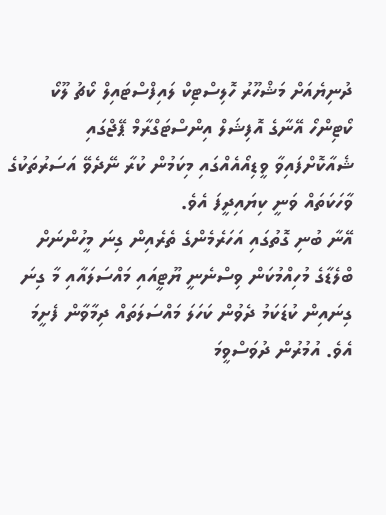ދުނިޔެއަށް މަޝްހޫރު ހޮލިސްޓިކް ލައިފްސްޓައިލް ކޯޗު ލޫކޯ ކޯޓިންހޯ އޭނާގެ އޮފިޝަލް އިންސްޓަގްރާމް ޕޭޖްގައި ޝެއާކޮށްފައިވާ ވީޑިއޯއެއްގައި މިކަމުން ކުރާ ނޭދެވޭ އަސަރުތަކުގެ ވާހަކަތައް ވަނީ ކިޔައިދީފަ އެވެ.
އޭނާ ބުނި ގޮތުގައި އަހަރެމެންގެ ތެރެއިން ގިނަ މީހުންނަށް ބްލެޑާގެ މުހިއްމުކަން ވިސްނެނީ ޔޫޓީއައި މައްސަލައާއި މާ ގިނަ ގިނައިން ކުޑަކަމު ދެވުން ކަހަލަ މައްސަލަތައް ދިމާވާން ފެށީމަ އެވެ. އުމުރުން ދުވަސްވީމަ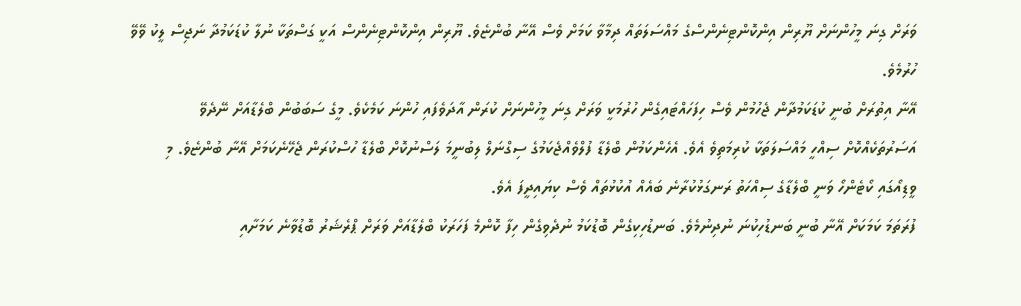ވަރަށް ގިނަ މީހުންނަށް ޔޫރިން އިންކޮންޓިނެންސްގެ މައްސަލަތައް ދިމާވާ ކަމަށް ވެސް އޭނާ ބުންޏެވެ. ޔޫރިން އިންކޮންޓިނެންސް އަކީ ގަސްތަކާ ނުލާ ކުޑަކަމުދާ ނަޖިސް ލީކު ވޭވޭ ހުރުމެވެ.
އޭނާ އިތުރަށް ބުނީ ކުޑަކަމުދާން ޖެހުމުން ވެސް ހިފަހައްޓައިގެން ހުރުމަކީ ވަރަށް ގިނަ މީހުންނަށް ކުރަން އާދަވެފައި ހުންނަ ކަމެކެވެ. މީގެ ސަބަބުން ބްލެޑާއަށް ނޭދެވޭ އަސަރުތަކެއްކޮށް ސިއްހީ މައްސަލަތަކާ ކުރިމަތިވެ އެވެ. އެހެންކަމުން ބްލެޑާ ފުލްވެއްޖެކަމުގެ ސިގްނަލް ލިބުނީމަ ލަސްނުކޮށް ބްލެޑާ ހުސްކުރަން ޖެހޭނެކަމަށް އޭނާ ބުންޏެވެ. މި ވީޑިއޯގައި ކޯޓެންހޯ ވަނީ ބްލެޑާގެ ސިއްހަތު ރަނގަޅުކުރާނެ ބައެއް އުކުޅުތައް ވެސް ކިޔައިދީފަ އެވެ.
ފުރަތަމަ ކަމަކަށް އޭނާ ބުނީ ބަނޑުހިކުނަ ނުދިނުމެވެ. ބަނޑުހިކިގެން ބޮޑުކަމު ނުދެވިގެން ހިފާ ކޮންމެ ފަހަރަކު ބްލެޑާއަށް ވަރަށް ޕްރެޝަރު ބޮޑުވާނެ ކަމަށާއި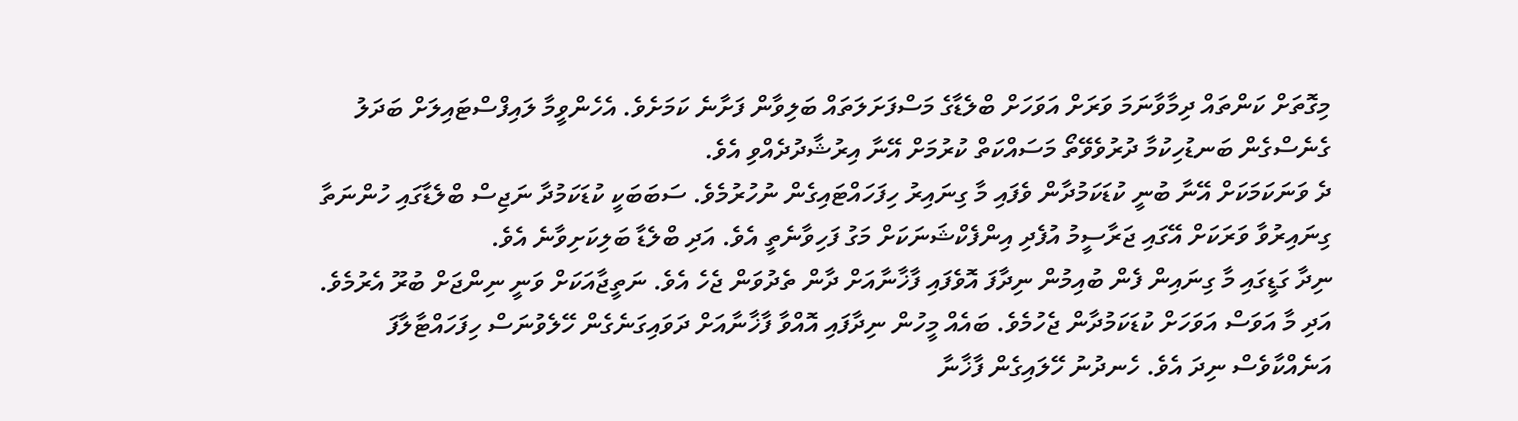މިގޮތަށް ކަންތައް ދިމާވާނަމަ ވަރަށް އަވަހަށް ބްލެޑާގެ މަސްފަށަލަތައް ބަލިވާން ފަށާނެ ކަމަށެވެ. އެހެންވީމާ ލައިފްސްޓައިލަށް ބަދަލު ގެނެސްގެން ބަނޑުހިކުމާ ދުރުވެވޭތޯ މަސައްކަތް ކުރުމަށް އޭނާ އިރުޝާދުދެއްވި އެވެ.
ދެ ވަނަކަމަކަށް އޭނާ ބުނީ ކުޑަކަމުދާން ވެފައި މާ ގިނައިރު ހިފަހައްޓައިގެން ނުހުރުމެވެ. ސަބަބަކީ ކުޑަކަމުދާ ނަޖިސް ބްލެޑާގައި ހުންނަތާ ގިނައިރުވާ ވަރަކަށް އޭގައި ޖަރާސީމު އުފެދި އިންފެކްޝަނަކަށް މަގު ފަހިވާނެތީ އެވެ. އަދި ބްލެޑާ ބަލިކަށިވާނެ އެވެ.
ނިދާ ގަޑީގައި މާ ގިނައިން ފެން ބުއިމުން ނިދާފަ އޮވެފައި ފާޚާނާއަށް ދާން ތެދުވަން ޖެހެ އެވެ. ނަތީޖާއަކަށް ވަނީ ނިންޖަށް ބުރޫ އެރުމެވެ. އަދި މާ އަވަސް އަވަހަށް ކުޑަކަމުދާން ޖެހުމެވެ. ބައެއް މީހުން ނިދާފައި އޮއްވާ ފާޚާނާއަށް ދަވައިގަނެގެން ހޭލެވުނަސް ހިފަހައްޓާލާފަ އަނެއްކާވެސް ނިދަ އެވެ. ހެނދުނު ހޭލައިގެން ފާޚާނާ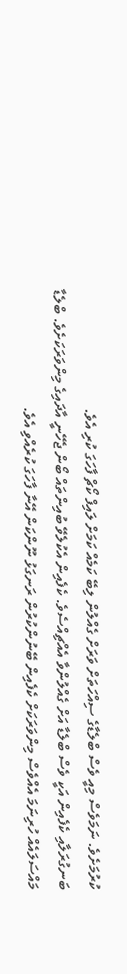ކުރުމަށެވެ. ނަމަވެސް މިއީ ވެސް ބްލެޑާގެ ސިއްހަތަށް ވަރަށް ގެއްލުން ލިބޭ ކަމެއް ކަމަށް ލައިފް ކޯޗް ފާހަގަ ކުރި އެވެ.
ބަނގުރަލާއި ކެފެއިން އަކީ ވެސް ބްލެޑާ އަށް ގެއްލުންވާ އެއްޗިއްސެވެ. ކެފެއިން އެކުލެވޭ ބުއިންތައް ބޯން ޖެހޭނީ އާދައިގެ މިންވަރަކަށެވެ. ބްލެޑާ މައްސަލައެއް ހުރިނަމަ އެއްވެސް މިންވަރަކަށް ކެފެއިން ބޭނުންކުރުން ރަނގަޅު ނޫންކަން އޭނާ ފާހަގަ ކުރެއްވި އެވެ.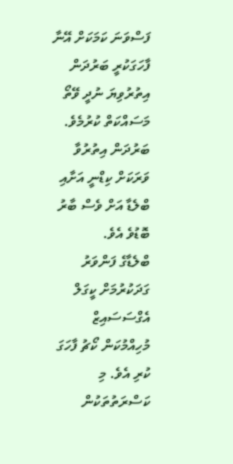ފަސްވަނަ ކަމަކަށް އޭނާ ފާހަގަކުރީ ބަރުދަން އިތުރުވިޔަ ނުދީ ވޭތޯ މަސައްކަތް ކުރުމެވެ. ބަރުދަން އިތުރުވާ ވަރަކަށް ކިޑްނީ އަށާއި ބްލެޑާ އަށް ވެސް ބާރު ބޮޑުވެ އެވެ.
ބްލެޑާގެ ފަންވަރު ގަދަކުރުމަށް ކީގަލް އެގްސަސައިޒް މުހިއްމުކަން ކޯޗު ފާހަގަ ކުރި އެވެ. މި ކަސްރަތުތަކުން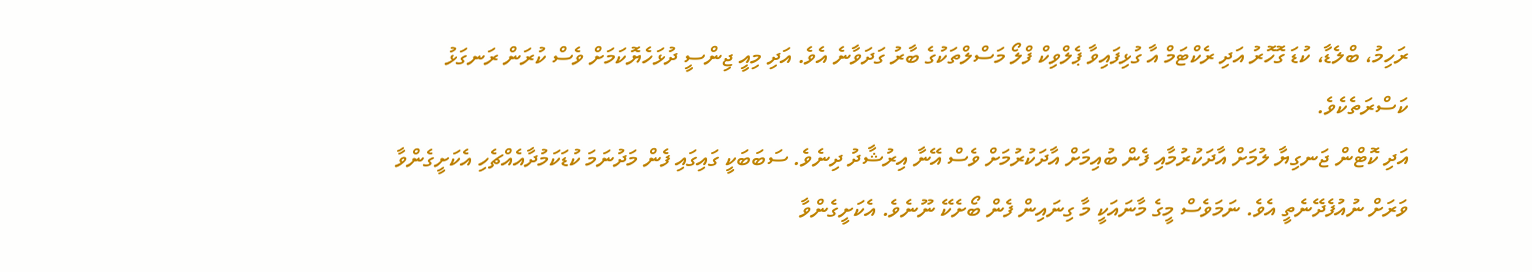ރަހިމު، ބްލެޑާ، ކުޑަ ގޮހޮރު އަދި ރެކްޓަމް އާ ގުޅިފައިވާ ޕެލްވިކް ފްލޯ މަސްލްތަކުގެ ބާރު ގަދަވާނެ އެވެ. އަދި މިއީ ޖިންސީ ދުޅަހެޔޮކަމަށް ވެސް ކުރަން ރަނގަޅު ކަސްރަތެކެވެ.
އަދި ކޮޓްން ޖަނގިޔާ ލުމަށް އާދަކުރުމާއި ފެން ބުއިމަށް އާދަކުރުމަށް ވެސް އޭނާ އިރުޝާދު ދިނެވެ. ސަބަބަކީ ގައިގައި ފެން މަދުނަމަ ކުޑަކަމުދާއެއްޗެހި އެކަށީގެންވާ ވަރަށް ނުއުފެދޭނެތީ އެވެ. ނަމަވެސް މީގެ މާނައަކީ މާ ގިނައިން ފެން ބޯށެކޭ ނޫނެވެ. އެކަށީގެންވާ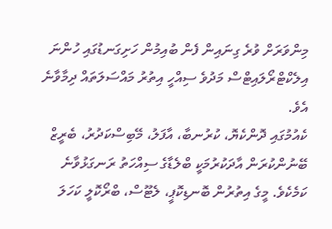މިންވަރަށް ވުރެ ގިނައިން ފެން ބުއިމުން ހަށިގަނޑުގައި ހުންނަ އިލެކްޓްރޯލައިޓްސް މަދުވެ ސިއްހީ އިތުރު މައްސަލަތައް ދިމާވާނެ އެވެ.
ކެއުމުގައި ދޮންކެޔޮ، ކުރުނބާ، އާފަލު، މޭބިސްކަދުރު، ބެރީޒް ބޭނުންކުރަން އާދަކުރުމަކީ ބްލެޑާގެ ސިއްހަތު ރަނގަޅުވާނެ ކަމެކެވެ. މީގެ އިތުރުން ބޮނޑިކޮޕީ، ލެޓޫސް، ބްރޯކޮލީ ކަހަލަ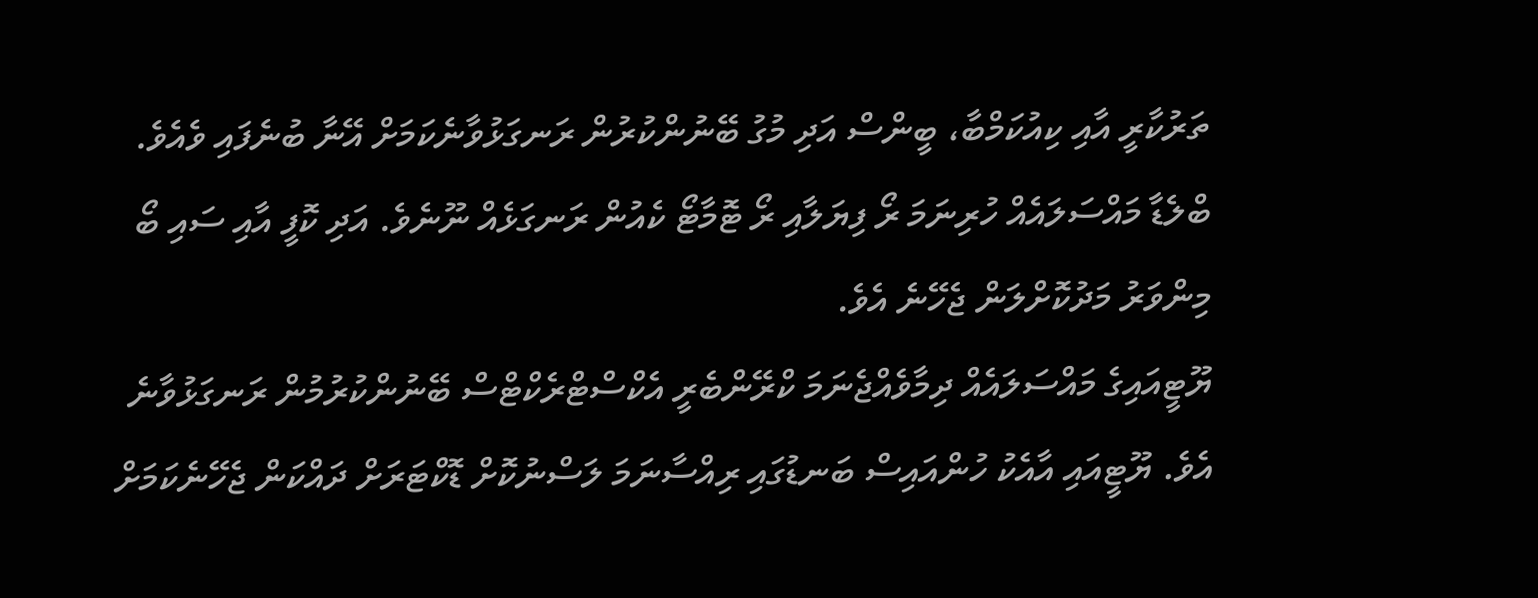ތަރުކާރީ އާއި ކިއުކަމްބާ، ބީންސް އަދި މުގު ބޭނުންކުރުން ރަނގަޅުވާނެކަމަށް އޭނާ ބުނެފައި ވެއެވެ.
ބްލެޑާ މައްސަލައެއް ހުރިނަމަ ރޯ ފިޔަލާއި ރޯ ޓޮމާޓޯ ކެއުން ރަނގަޅެއް ނޫނެވެ. އަދި ކޮފީ އާއި ސައި ބޯ މިންވަރު މަދުކޮށްލަން ޖެހޭނެ އެވެ.
ޔޫޓީއައިގެ މައްސަލައެއް ދިމާވެއްޖެނަމަ ކްރޭންބެރީ އެކްސްޓްރެކްޓްސް ބޭނުންކުރުމުން ރަނގަޅުވާނެ އެވެ. ޔޫޓީއައި އާއެކު ހުންއައިސް ބަނޑުގައި ރިއްސާނަމަ ލަސްނުކޮށް ޑޮކްޓަރަށް ދައްކަން ޖެހޭނެކަމަށް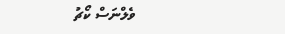ވެލްނަސް ކޯޗު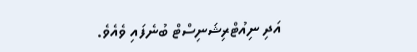އަދި ނިއުޓްރިޝަނިސްޓް ބުނެފައި ވެއެވެ.